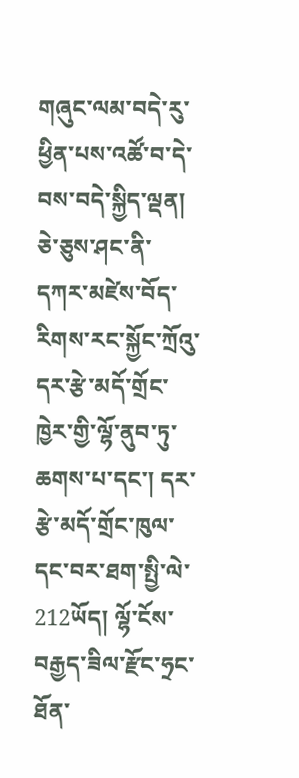གཞུང་ལམ་བདེ་རུ་ཕྱིན་པས་འཚོ་བ་དེ་བས་བདེ་སྐྱིད་ལྡན།
ཅེ་ཅུས་ཤང་ནི་དཀར་མཛེས་བོད་རིགས་རང་སྐྱོང་ཀྲོའུ་དར་རྩེ་མདོ་གྲོང་ཁྱེར་གྱི་ལྷོ་ནུབ་ཏུ་ཆགས་པ་དང་། དར་རྩེ་མདོ་གྲོང་ཁུལ་དང་བར་ཐག་སྤྱི་ལེ་212ཡོད། ལྷོ་ངོས་བརྒྱད་ཟིལ་རྫོང་ཧྲང་ཐོན་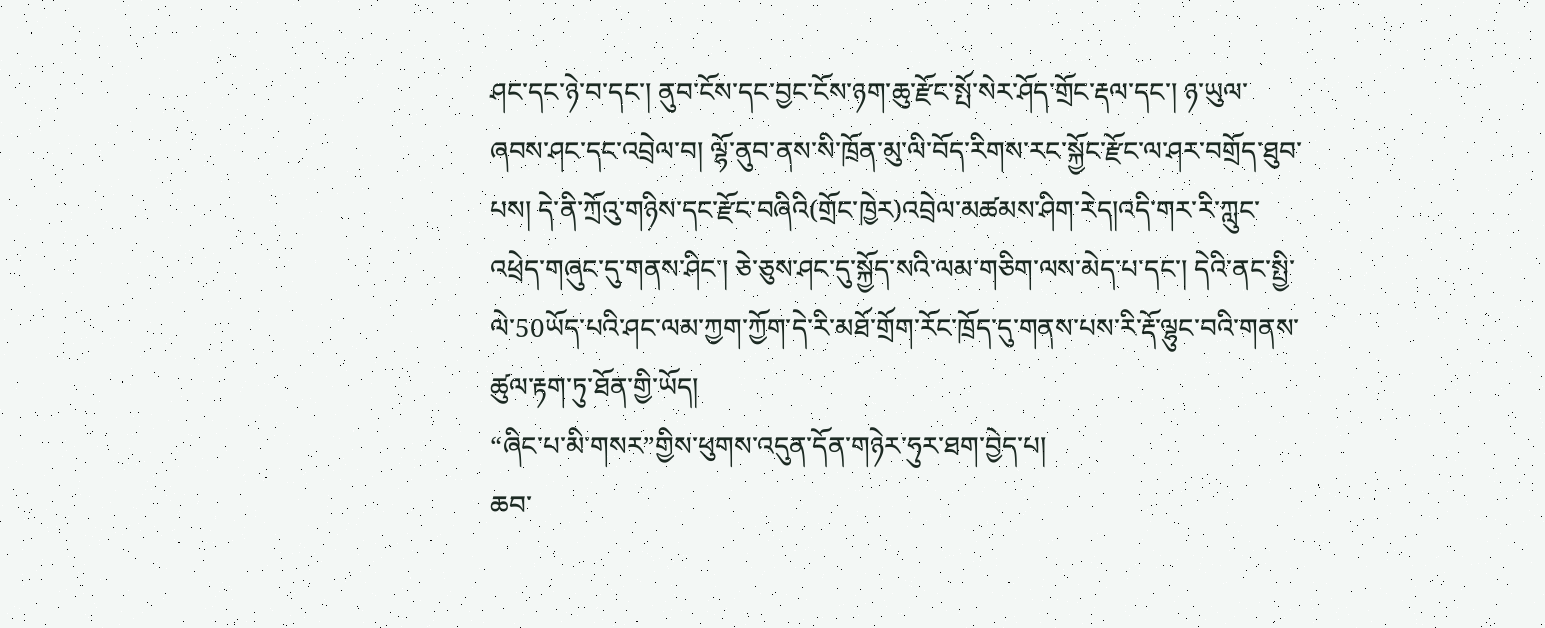ཤང་དང་ཉེ་བ་དང་། ནུབ་ངོས་དང་བྱང་ངོས་ཉག་ཆུ་རྫོང་སྤོ་སེར་ཤོད་གྲོང་རྡལ་དང་། ཉ་ཡུལ་ཞབས་ཤང་དང་འབྲེལ་བ། ལྷོ་ནུབ་ནས་སི་ཁྲོན་མུ་ལི་བོད་རིགས་རང་སྐྱོང་རྫོང་ལ་ཤར་བགྲོད་ཐུབ་པས། དེ་ནི་ཀྲོའུ་གཉིས་དང་རྫོང་བཞིའི(གྲོང་ཁྱེར)འབྲེལ་མཚམས་ཤིག་རེད།འདི་གར་རི་ཀླུང་འཕྲེད་གཞུང་དུ་གནས་ཤིང་། ཅེ་ཅུས་ཤང་དུ་སྐྱོད་སའི་ལམ་གཅིག་ལས་མེད་པ་དང་། དེའི་ནང་སྤྱི་ལེ་50ཡོད་པའི་ཤང་ལམ་ཀྱག་ཀྱོག་དེ་རི་མཐོ་གྲོག་རོང་ཁྲོད་དུ་གནས་པས་རི་རྡོ་ལྷུང་བའི་གནས་ཚུལ་རྟག་ཏུ་ཐོན་གྱི་ཡོད།
“ཞིང་པ་མི་གསར”གྱིས་ཕུགས་འདུན་དོན་གཉེར་ཧུར་ཐག་བྱེད་པ།
ཆབ་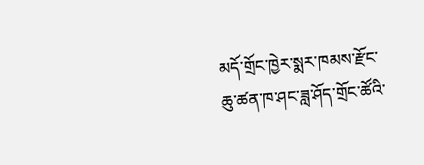མདོ་གྲོང་ཁྱེར་སྨར་ཁམས་རྫོང་ཆུ་ཚན་ཁ་ཤང་ཟླ་ཤོད་གྲོང་ཚོའི་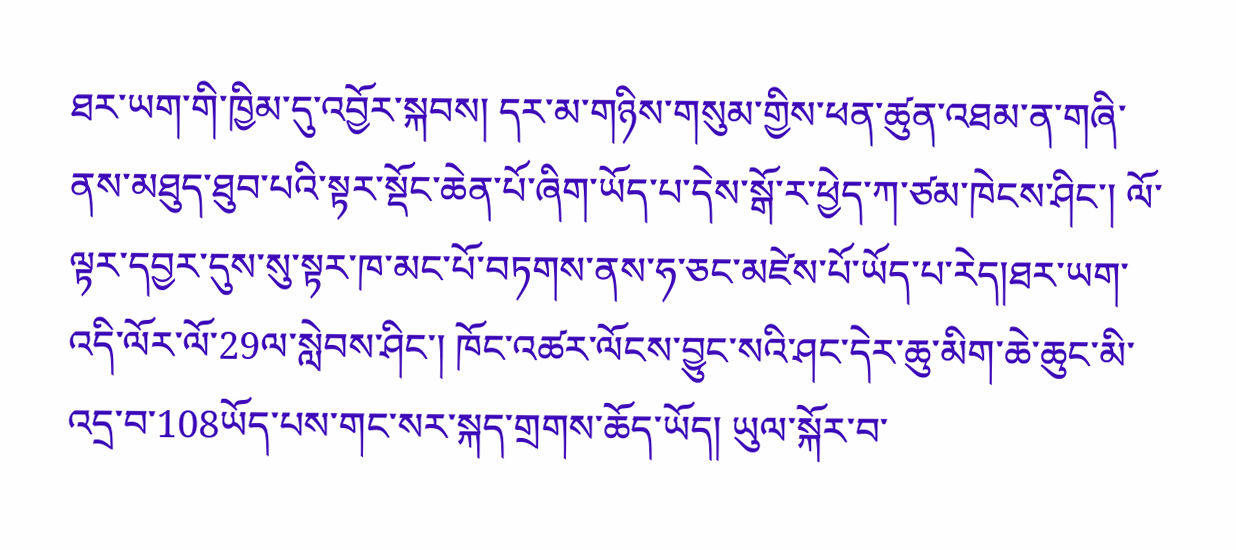ཐར་ཡག་གི་ཁྱིམ་དུ་འབྱོར་སྐབས། དར་མ་གཉིས་གསུམ་གྱིས་ཕན་ཚུན་འཐམ་ན་གཞི་ནས་མཐུད་ཐུབ་པའི་སྟར་སྡོང་ཆེན་པོ་ཞིག་ཡོད་པ་དེས་སྒོ་ར་ཕྱེད་ཀ་ཙམ་ཁེངས་ཤིང་། ལོ་ལྟར་དབྱར་དུས་སུ་སྟར་ཁ་མང་པོ་བཏགས་ནས་ཧ་ཅང་མཛེས་པོ་ཡོད་པ་རེད།ཐར་ཡག་འདི་ལོར་ལོ་29ལ་སླེབས་ཤིང་། ཁོང་འཚར་ལོངས་བྱུང་སའི་ཤང་དེར་ཆུ་མིག་ཆེ་ཆུང་མི་འདྲ་བ་108ཡོད་པས་གང་སར་སྐད་གྲགས་ཆོད་ཡོད། ཡུལ་སྐོར་བ་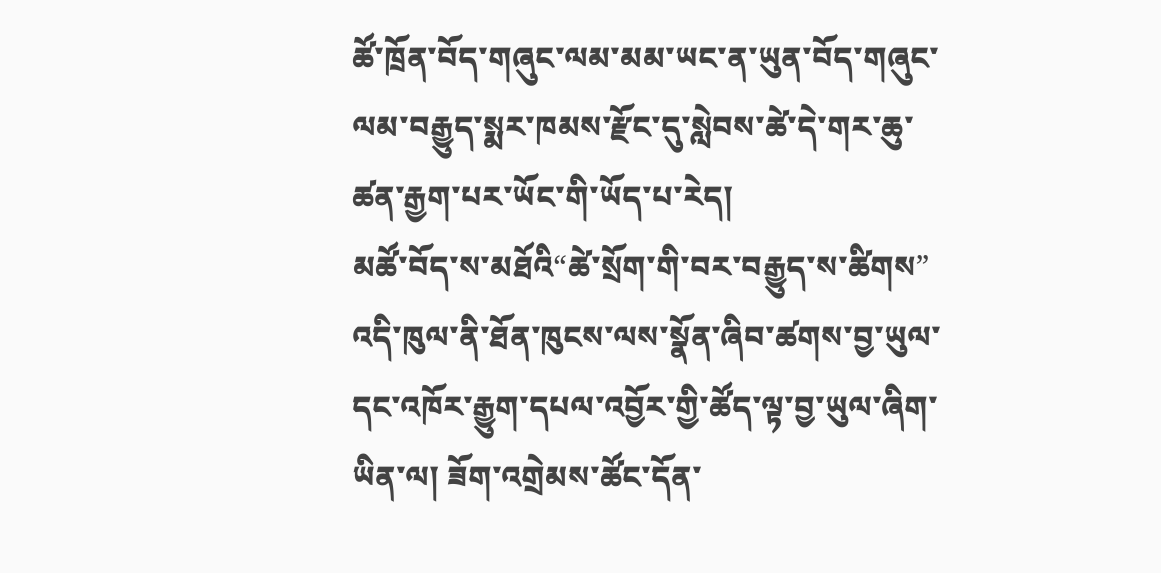ཚོ་ཁྲོན་བོད་གཞུང་ལམ་མམ་ཡང་ན་ཡུན་བོད་གཞུང་ལམ་བརྒྱུད་སྨར་ཁམས་རྫོང་དུ་སླེབས་ཚེ་དེ་གར་ཆུ་ཚན་རྒྱག་པར་ཡོང་གི་ཡོད་པ་རེད།
མཚོ་བོད་ས་མཐོའི“ཚེ་སྲོག་གི་བར་བརྒྱུད་ས་ཚིགས”
འདི་ཁུལ་ནི་ཐོན་ཁུངས་ལས་སྣོན་ཞིབ་ཚགས་བྱ་ཡུལ་དང་འཁོར་རྒྱུག་དཔལ་འབྱོར་གྱི་ཚོད་ལྟ་བྱ་ཡུལ་ཞིག་ཡིན་ལ། ཟོག་འགྲེམས་ཚོང་དོན་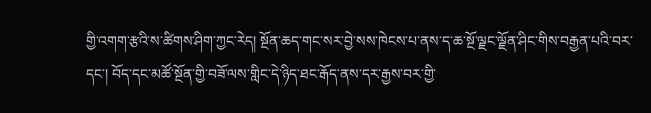གྱི་འགག་རྩའི་ས་ཚིགས་ཤིག་ཀྱང་རེད། སྔོན་ཆད་གང་སར་བྱེ་སས་ཁེངས་པ་ནས་ད་ཆ་སྔོ་ལྗང་ལྗོན་ཤིང་གིས་བརྒྱན་པའི་བར་དང་། བོད་དང་མཚོ་སྔོན་གྱི་བཟོ་ལས་གླིང་དེ་ཉིད་ཐང་རྒོད་ནས་དར་རྒྱས་བར་གྱི་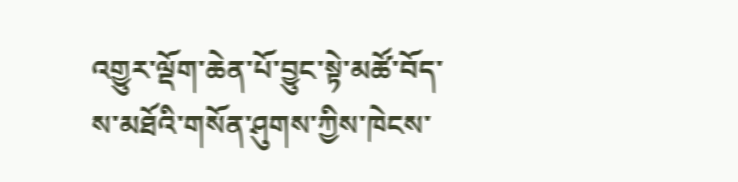འགྱུར་ལྡོག་ཆེན་པོ་བྱུང་སྟེ་མཚོ་བོད་ས་མཐོའི་གསོན་ཤུགས་ཀྱིས་ཁེངས་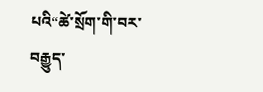པའི“ཚེ་སྲོག་གི་བར་བརྒྱུད་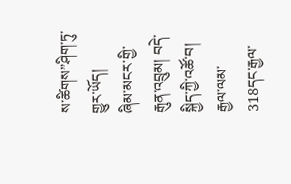ས་ཚིགས”ཤིག་ཏུ་གྱུར་ཡོད།
ཞིམ་མངར་གྱི་རྒུན་འབྲུམ། བདེ་སྐྱིད་ཀྱི་འཚོ་བ།
རྒྱལ་ལམ་318དང་རྒྱལ་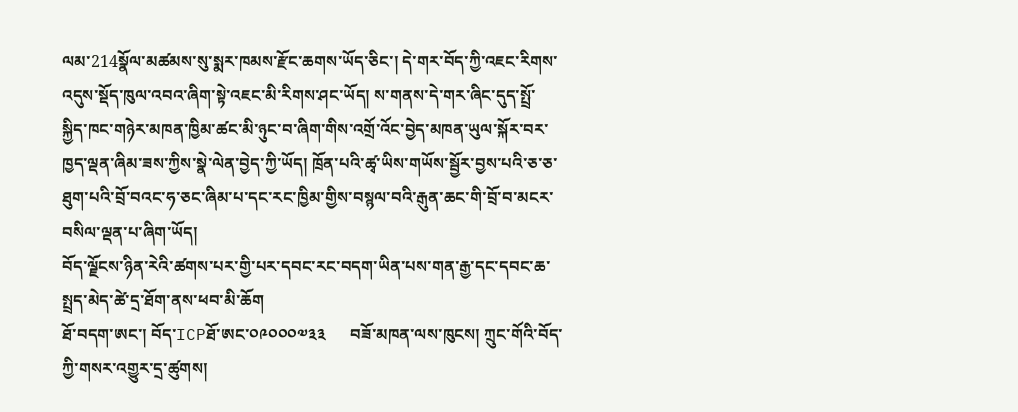ལམ་214སྣོལ་མཚམས་སུ་སྨར་ཁམས་རྫོང་ཆགས་ཡོད་ཅིང་། དེ་གར་བོད་ཀྱི་འཇང་རིགས་འདུས་སྡོད་ཁུལ་འབའ་ཞིག་སྟེ་འཇང་མི་རིགས་ཤང་ཡོད། ས་གནས་དེ་གར་ཞིང་དུད་སྤྲོ་སྐྱིད་ཁང་གཉེར་མཁན་ཁྱིམ་ཚང་མི་ཉུང་བ་ཞིག་གིས་འགྲོ་འོང་བྱེད་མཁན་ཡུལ་སྐོར་བར་ཁྱད་ལྡན་ཞིམ་ཟས་ཀྱིས་སྣེ་ལེན་བྱེད་ཀྱི་ཡོད། ཁྲོན་པའི་ཚྭ་ཡིས་གཡོས་སྦྱོར་བྱས་པའི་ཅ་ཅ་ཐུག་པའི་བྲོ་བའང་ཧ་ཅང་ཞིམ་པ་དང་རང་ཁྱིམ་གྱིས་བསྙལ་བའི་རྒུན་ཆང་གི་བྲོ་བ་མངར་བསིལ་ལྡན་པ་ཞིག་ཡོད།
བོད་ལྗོངས་ཉིན་རེའི་ཚགས་པར་གྱི་པར་དབང་རང་བདག་ཡིན་པས་གན་རྒྱ་དང་དབང་ཆ་སྤྲད་མེད་ཚེ་དྲ་ཐོག་ནས་ཕབ་མི་ཆོག
ཐོ་བདག་ཨང་། བོད་ICPཐོ་ཨང་༠༩༠༠༠༧༣༣      བཟོ་མཁན་ལས་ཁུངས། ཀྲུང་གོའི་བོད་ཀྱི་གསར་འགྱུར་དྲ་ཚུགས།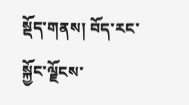སྡོད་གནས། བོད་རང་སྐྱོང་ལྗོངས་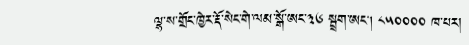ལྷ་ས་གྲོང་ཁྱེར་རྡོ་སེང་གེ་ལམ་སྒོ་ཨང་༣༦ སྦྲག་ཨང། ༨༥༠༠༠༠ ཁ་པར།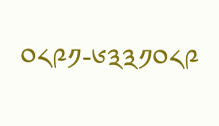༠༨༩༡-༦༣༣༡༠༨༩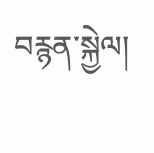བརྙན་སྐྱེལ།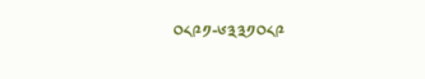༠༨༩༡-༦༣༣༡༠༨༩